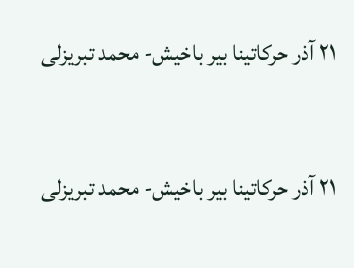٢١ آذر حرکاتینا بیر باخیش- محمد تبریزلی


٢١ آذر حرکاتینا بیر باخیش- محمد تبریزلی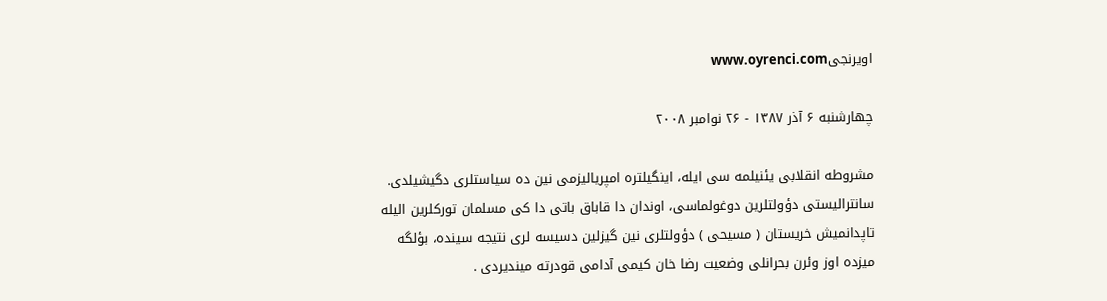اویرنجیwww.oyrenci.com

چهارشنبه ۶ آذر ۱٣٨۷ - ۲۶ نوامبر ۲۰۰٨

مشروطه انقلابی یئنیلمه سی ایله، اینگیلتره امپریالیزمی نین ده سیاستلری دگیشیلدی. سانترالیستی دؤولتلرین دوغولماسی، اوندان دا قاباق باتی دا کی مسلمان تورکلرین الیله تاپدانمیش خریستان ( مسیحی ) دؤولتلری نین گیزلین دسیسه لری نتیجه سینده، بؤلگه میزده اوز وئرن بحرانلی وضعیت رضا خان کیمی آدامی قودرته میندیردی .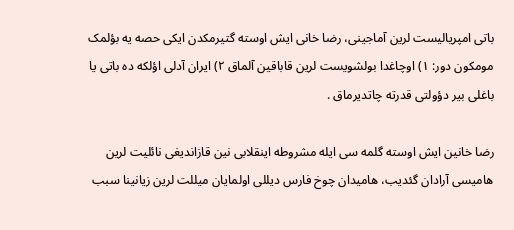باتی امپریالیست لرین آماجینی، رضا خانی ایش اوسته گتیرمکدن ایکی حصه یه بؤلمک مومکون دور: ١) اوچاغدا بولشویست لرین قاباقین آلماق ٢) ایران آدلی اؤلکه ده باتی یا باغلی بیر دؤولتی قدرته چاتدیرماق .

رضا خانین ایش اوسته گلمه سی ایله مشروطه اینقلابی نین قازاندیغی نائلیت لرین هامیسی آرادان گئدیب، هامیدان چوخ فارس دیللی اولمایان میللت لرین زیانینا سبب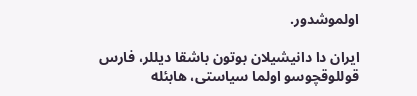اولموشدور.

ایران دا دانیشیلان بوتون باشقا دیللر، فارس قوللوقچوسو اولما سیاستی، هابئله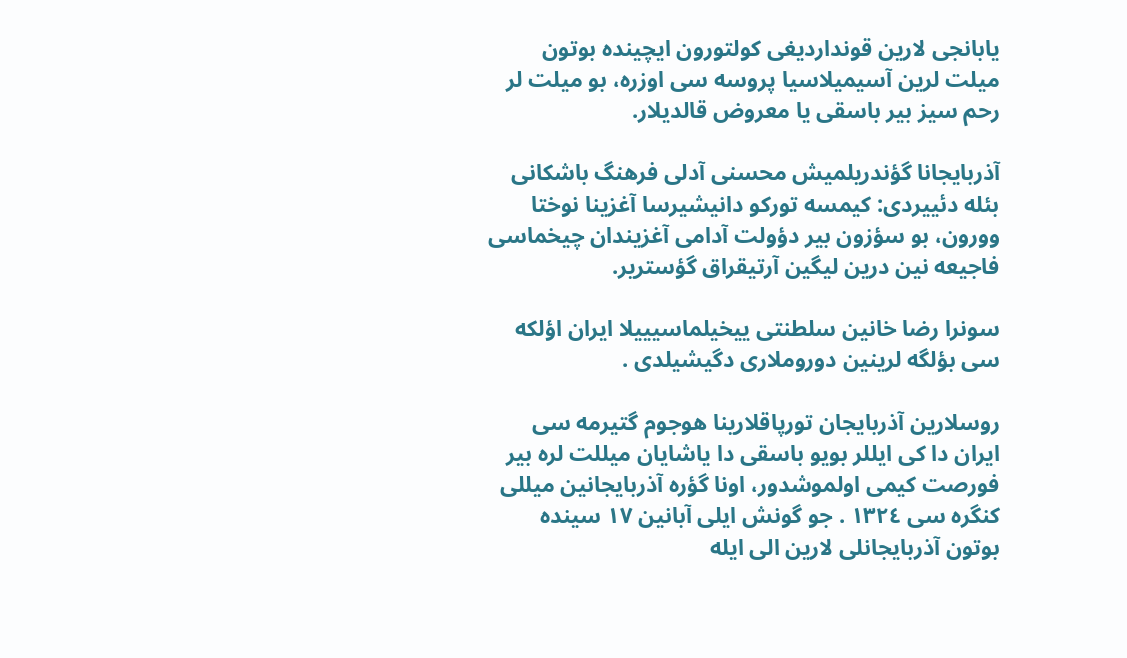یابانجی لارین قونداردیغی کولتورون ایچینده بوتون میلت لرین آسیمیلاسیا پروسه سی اوزره، بو میلت لر رحم سیز بیر باسقی یا معروض قالدیلار.

آذربایجانا گؤندریلمیش محسنی آدلی فرهنگ باشکانی بئله دئییردی: کیمسه تورکو دانیشیرسا آغزینا نوختا وورون، بو سؤزون بیر دؤولت آدامی آغزیندان چیخماسی فاجیعه نین درین لیگین آرتیقراق گؤستریر.

سونرا رضا خانین سلطنتی ییخیلماسیییلا ایران اؤلکه سی بؤلگه لرینین دوروملاری دگیشیلدی .

روسلارین آذربایجان تورپاقلارینا هوجوم گتیرمه سی ایران دا کی ایللر بویو باسقی دا یاشایان میللت لره بیر فورصت کیمی اولموشدور، اونا گؤره آذربایجانین میللی کنگره سی ١٣٢٤ . جو گونش ایلی آبانین ١٧ سینده بوتون آذربایجانلی لارین الی ایله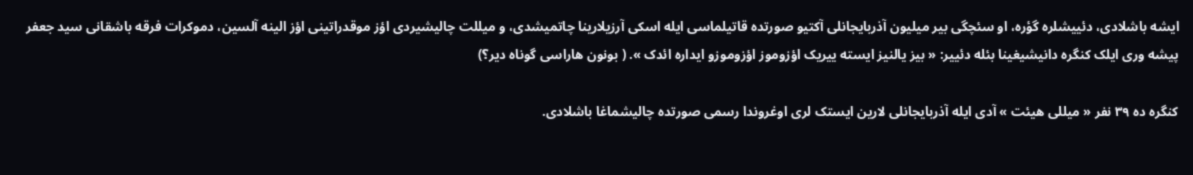ایشه باشلادی، دئییشلره گؤره، او سئچگی بیر میلیون آذربایجانلی آکتیو صورتده قاتیلماسی ایله اسکی آرزیلارینا چاتمیشدی، و میللت چالیشیردی اؤز موقدراتینی اؤز الینه آلسین، دموکرات فرقه باشقانی سید جعفر پیشه وری ایلک کنگره دانیشیغینا بئله دئییر: « بیز یالنیز ایسته ییریک اؤزوموز اؤزوموزو ایداره ائدک ». ( بونون هاراسی گوناه دیر؟)

کنگره ده ٣٩ نفر « میللی هیئت » آدی ایله آذربایجانلی لارین ایستک لری اوغروندا رسمی صورتده چالیشماغا باشلادی.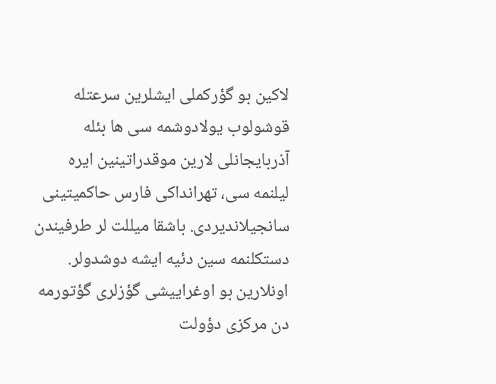لاکین بو گؤرکملی ایشلرین سرعتله قوشولوب یولادوشمه سی ها بئله آذربایجانلی لارین موقدراتینین ایره  لیلنمه سی، تهرانداکی فارس حاکمیتینی سانجیلاندیردی. باشقا میللت لر طرفیندن دستکلنمه سین دئیه ایشه دوشدولر. اونلارین بو اوغراییشی گؤزلری گؤتورمه دن مرکزی دؤولت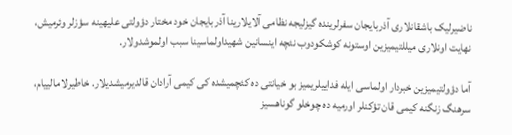ناضیرلیک باشقانلاری آذربایجان سفرلرینده گیزلیجه نظامی آلایلارینا آذربایجان خود مختار دؤولتی علیهینه سؤزلر وئرمیش، نهایت اونلاری میللتیمیزین اوستونه کوشکودوب نئچه اینسانین شهیداولماسینا سبب اولموشدولار.

آما دؤولتیمیزین خبردار اولماسی ایله فداییلریمیز بو خیانتی ده کئچمیشده کی کیمی آرادان قالدیرمیشدیلار. خاطیرلامالییام، سرهنگ زنگنه کیمی قان تؤکنلر اورمیه ده چوخلو گوناهسیز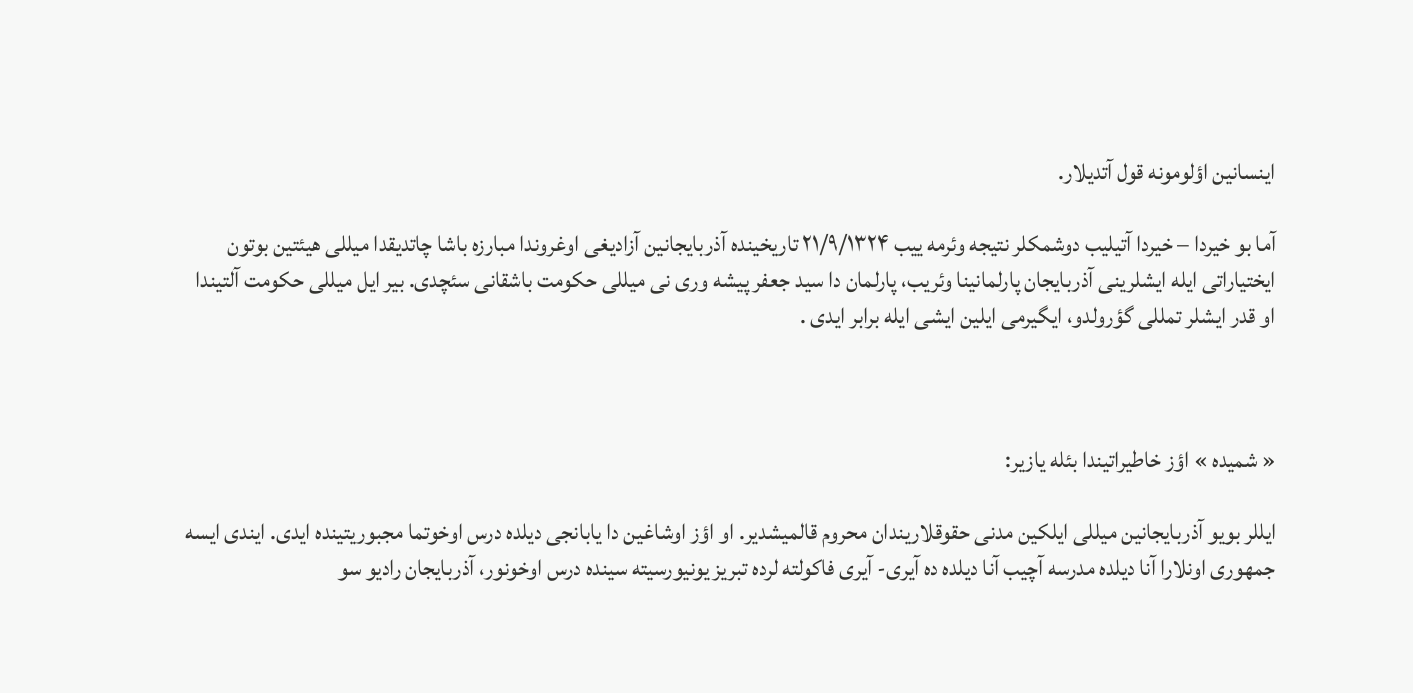اینسانین اؤلومونه قول آتدیلار.

آما بو خیردا – خیردا آتیلیب دوشمکلر نتیجه وئرمه ییب ۲۱/۹/۱۳۲۴ تاریخینده آذربایجانین آزادیغی اوغروندا مبارزه باشا چاتدیقدا میللی هیئتین بوتون ایختیاراتی ایله ایشلرینی آذربایجان پارلمانینا وئریب، پارلمان دا سید جعفر پیشه وری نی میللی حکومت باشقانی سئچدی. بیر ایل میللی حکومت آلتیندا او قدر ایشلر تمللی گؤرولدو، ایگیرمی ایلین ایشی ایله برابر ایدی .



« شمیده » اؤز خاطیراتیندا بئله یازیر:

ایللر بویو آذربایجانین میللی ایلکین مدنی حقوقلاریندان محروم قالمیشدیر. او اؤز اوشاغین دا یابانجی دیلده درس اوخوتما مجبوریتینده ایدی. ایندی ایسه جمهوری اونلارا آنا دیلده مدرسه آچیب آنا دیلده ده آیری- آیری فاکولته لرده تبریز یونیورسیته سینده درس اوخونور، آذربایجان رادیو سو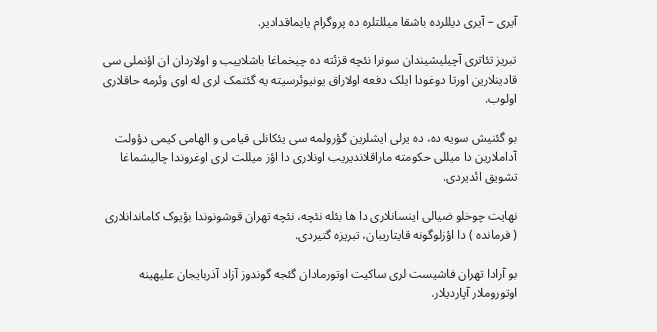آیری – آیری دیللرده باشقا میللتلره ده پروگرام یایماقدادیر.

تبریز تئاتری آچیلیشیندان سونرا نئچه قزئته ده چیخماغا باشلاییب و اولاردان ان اؤنملی سی قادینلارین اورتا دوغودا ایلک دفعه اولاراق یونیوئرسیته یه گئتمک لری له اوی وئرمه حاقلاری اولوب.

بو گئنیش سویه ده، ده یرلی ایشلرین گؤرولمه سی یئکانلی قیامی و الهامی کیمی دؤولت آداملارین دا میللی حکومته ماراقلاندیریب اونلاری دا اؤز میللت لری اوغروندا چالیشماغا تشویق ائدیردی.

نهایت چوخلو ضیالی اینسانلاری دا ها بئله نئچه، نئچه تهران قوشونوندا بؤیوک کاماندانلاری ( فرمانده ) دا اؤزلوگونه قایتاریبان، تبریزه گتیردی.

بو آرادا تهران فاشیست لری ساکیت اوتورمادان گئجه گوندوز آزاد آذربایجان علیهینه اوتوروملار آپاردیلار.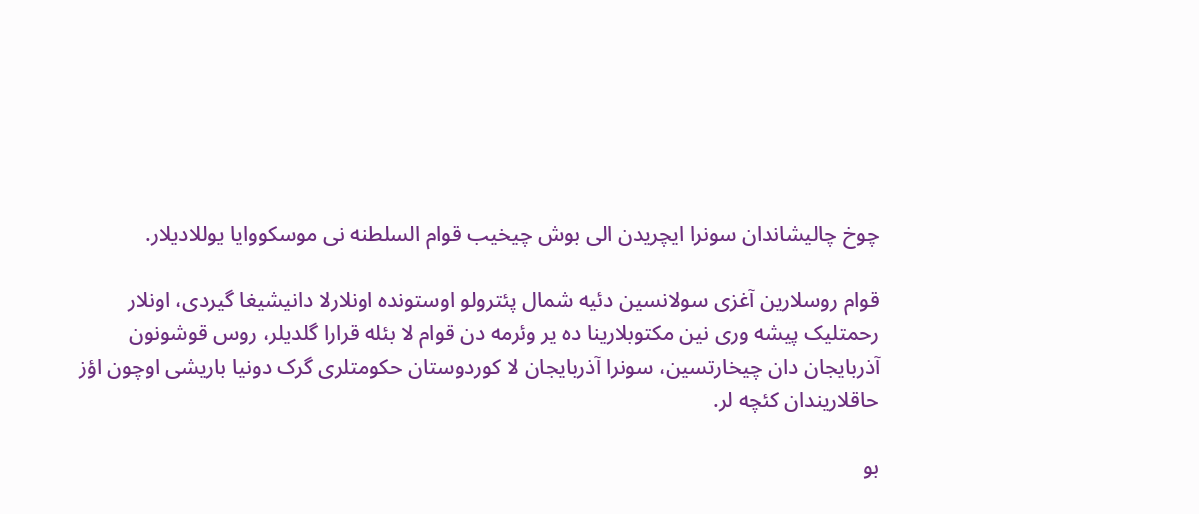چوخ چالیشاندان سونرا ایچریدن الی بوش چیخیب قوام السلطنه نی موسکووایا یوللادیلار.

قوام روسلارین آغزی سولانسین دئیه شمال پئترولو اوستونده اونلارلا دانیشیغا گیردی، اونلار رحمتلیک پیشه وری نین مکتوبلارینا ده یر وئرمه دن قوام لا بئله قرارا گلدیلر، روس قوشونون آذربایجان دان چیخارتسین، سونرا آذربایجان لا کوردوستان حکومتلری گرک دونیا باریشی اوچون اؤز حاقلاریندان کئچه لر.

بو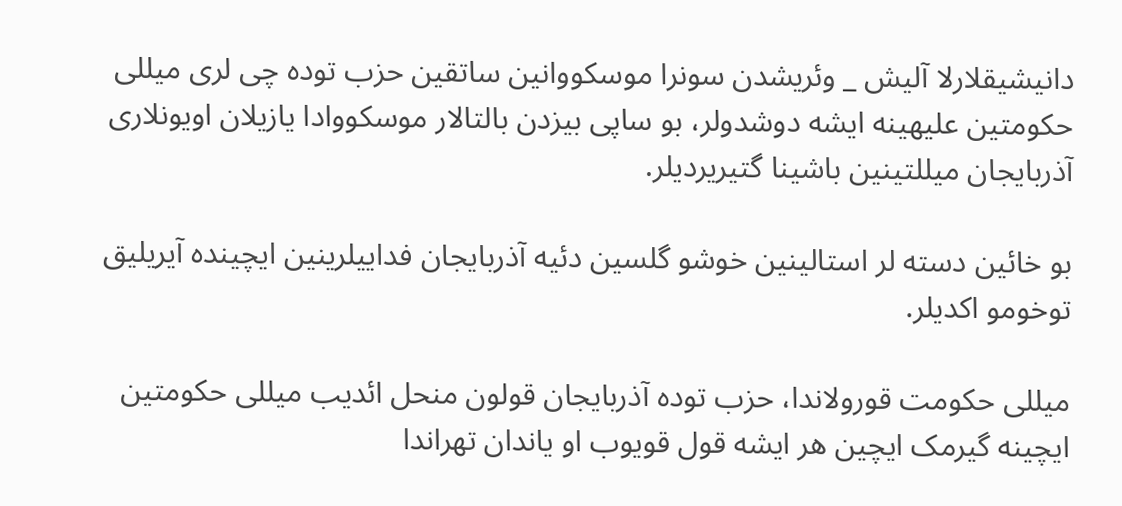دانیشیقلارلا آلیش _ وئریشدن سونرا موسکووانین ساتقین حزب توده چی لری میللی حکومتین علیهینه ایشه دوشدولر، بو ساپی بیزدن بالتالار موسکووادا یازیلان اویونلاری آذربایجان میللتینین باشینا گتیریردیلر.

بو خائین دسته لر استالینین خوشو گلسین دئیه آذربایجان فداییلرینین ایچینده آیریلیق توخومو اکدیلر.

میللی حکومت قورولاندا، حزب توده آذربایجان قولون منحل ائدیب میللی حکومتین ایچینه گیرمک ایچین هر ایشه قول قویوب او یاندان تهراندا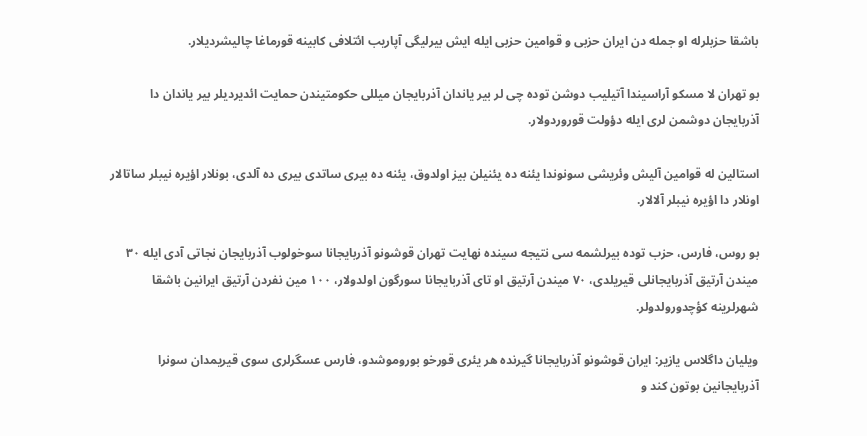باشقا حزبلرله او جمله دن ایران حزبی و قوامین حزبی ایله ایش بیرلیگی آپاریب ائتلافی کابینه قورماغا چالیشردیلار.

بو تهران لا مسکو آراسیندا آتیلیب دوشن توده چی لر بیر یاندان آذربایجان میللی حکومتیندن حمایت ائدیردیلر بیر یاندان دا آذربایجان دوشمن لری ایله دؤولت قوروردولار.

استالین له قوامین آلیش وئریشی سونوندا یئنه ده یئنیلن بیز اولدوق، یئنه ده بیری ساتدی بیری ده آلدی، بونلار اؤیره نیبلر ساتالار اونلار دا اؤیره نیبلر آلالار.

بو روس، فارس، حزب توده بیرلشمه سی نتیجه سینده نهایت تهران قوشونو آذربایجانا سوخولوب آذربایجان نجاتی آدی ایله ٣٠ میندن آرتیق آذربایجانلی قیریلدی، ٧٠ میندن آرتیق او تای آذربایجانا سورگون اولدولار، ١٠٠ مین نفردن آرتیق ایرانین باشقا شهرلرینه کؤچدورولدولر.

ویلیان داگلاس یازیر: ایران قوشونو آذربایجانا گیرنده هر یئری قورخو بوروموشدو، فارس عسگرلری سوی قیریمدان سونرا آذربایجانین بوتون کند و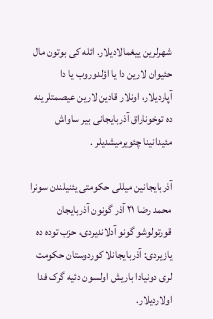شهرلرین ییغمالادیلار. ائله کی بوتون مال حئیوان لارین دا یا اؤلدوروب یا دا آپاردیلار، اونلار قادین لارین عیصمتلرینه ده توخوناراق آذربایجانی بیر ساواش مئیدانینا چئویرمیشدیلر .

آذربایجانین میللی حکومتی یئنیلندن سونرا محمد رضا ٢١ آذر گونون آذربایجان قورتولوشو گونو آدلاندیردی، حزب توده ده یازیردی: آذربایجانلا کوردوستان حکومت لری دونیادا باریش اولسون دئیه گرک فدا اولاردیلار.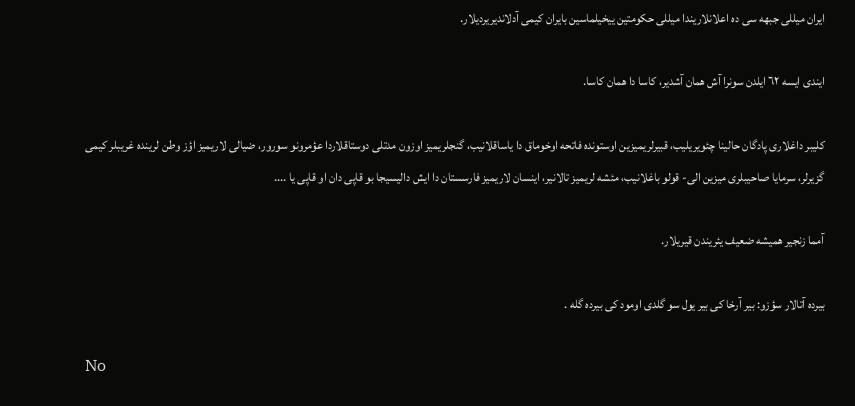ایران میللی جبهه سی ده اعلانلاریندا میللی حکومتین ییخیلماسین بایران کیمی آدلاندیریردیلار.

ایندی ایسه ٦٢ ایلدن سونرا آش همان آشدیر، کاسا دا همان کاسا.

کلیبر داغلاری پادگان حالینا چئویریلیب، قبیرلریمیزین اوستونده فاتحه اوخوماق دا یاساقلانیب، گنجلریمیز اوزون مدتلی دوستاقلاردا عؤمرونو سورور، ضیالی لاریمیز اؤز وطن لرینده غریبلر کیمی گزیرلر، سرمایا صاحیبلری میزین الی- قولو باغلانیب، مئشه لریمیز تالانیر، اینسان لاریمیز فارسستان دا ایش دالیسیجا بو قاپی دان او قاپی یا ....

آمما زنجیر همیشه ضعیف یئریندن قیریلار.

بیرده آتالار سؤزو: بیر آرخا کی بیر یول سو گلدی اومود کی بیرده گله .

No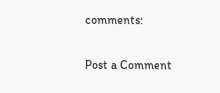comments:

Post a Comment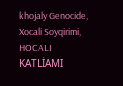khojaly Genocide, Xocali Soyqirimi, HOCALI KATLİAMI